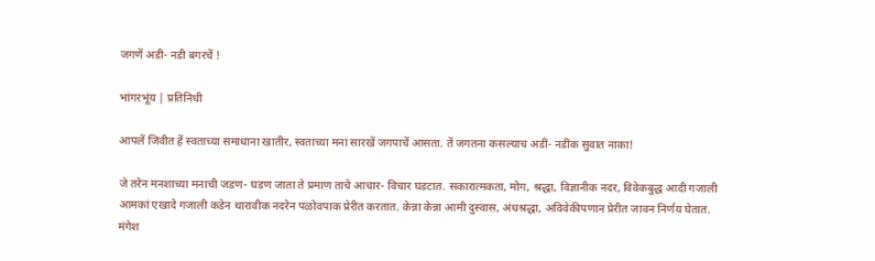जगणें अडी- नडी बगरचें !

भांगरभूंय | प्रतिनिधी

आपलें जिवीत हें स्वताच्या समाधाना खातीर, स्वताच्या मना सारखें जगपाचें आसता. तें जगतना कसल्याच अडीं- नडींक सुवात नाका!

जे तरेन मनशाच्या मनाची जडण- घडण जाता ते प्रमाण ताचे आचार- विचार घडटात. सकारात्मकता, मोग, श्रद्धा, विज्ञानीक नदर, विवेकबुद्ध आदी गजाली आमकां एखादे गजाली कडेन थारावीक नदरेन पळोवपाक प्रेरीत करतात. केन्ना केन्ना आमी दुस्वास, अंधश्रद्धा, अविवेकीपणान प्रेरीत जावन निर्णय घेतात. मंगेश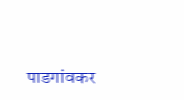पाडगांवकर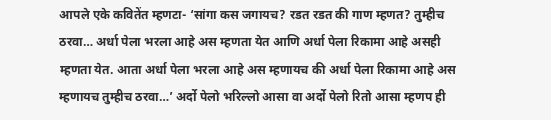आपले एके कवितेंत म्हणटा- ‘सांगा कस जगायच? रडत रडत की गाण म्हणत? तुम्हीच ठरवा… अर्धा पेला भरला आहे अस म्हणता येत आणि अर्धा पेला रिकामा आहे असही म्हणता येत. आता अर्धा पेला भरला आहे अस म्हणायच की अर्धा पेला रिकामा आहे अस म्हणायच तुम्हीच ठरवा…’ अर्दो पेलो भरिल्लो आसा वा अर्दो पेलो रितो आसा म्हणप ही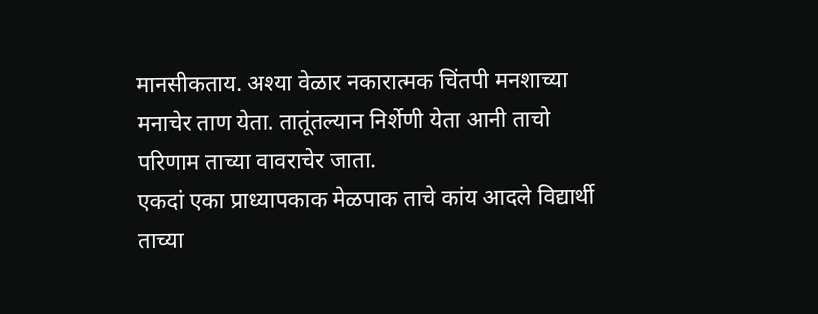मानसीकताय. अश्या वेळार नकारात्मक चिंतपी मनशाच्या मनाचेर ताण येता. तातूंतल्यान निर्शेणी येता आनी ताचो परिणाम ताच्या वावराचेर जाता.
एकदां एका प्राध्यापकाक मेळपाक ताचे कांय आदले विद्यार्थी ताच्या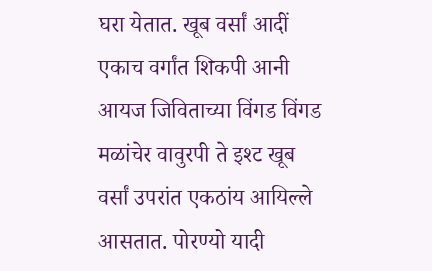घरा येतात. खूब वर्सां आदीं एकाच वर्गांत शिकपी आनी आयज जिविताच्या विंगड विंगड मळांचेर वावुरपी ते इश्ट खूब वर्सां उपरांत एकठांय आयिल्ले आसतात. पोरण्यो यादी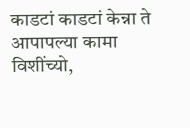काडटां काडटां केन्ना ते आपापल्या कामा विशींच्यो,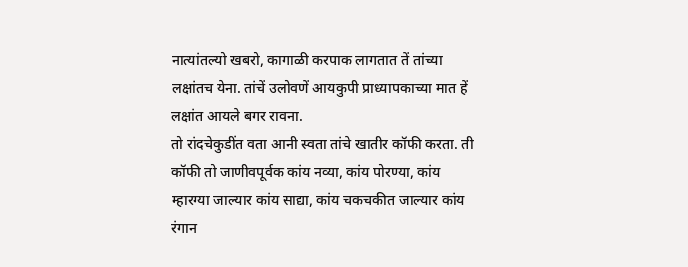नात्यांतल्यो खबरो, कागाळी करपाक लागतात तें तांच्या लक्षांतच येना. तांचें उलोवणें आयकुपी प्राध्यापकाच्या मात हें लक्षांत आयले बगर रावना.
तो रांदचेकुडींत वता आनी स्वता तांचे खातीर कॉफी करता. ती कॉफी तो जाणीवपूर्वक कांय नव्या, कांय पोरण्या, कांय म्हारग्या जाल्यार कांय साद्या, कांय चकचकीत जाल्यार कांय रंगान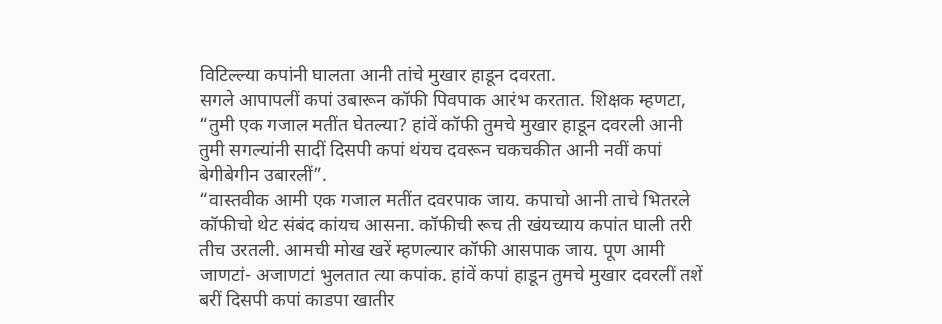विटिल्ल्या कपांनी घालता आनी तांचे मुखार हाडून दवरता.
सगले आपापलीं कपां उबारून कॉफी पिवपाक आरंभ करतात. शिक्षक म्हणटा, “तुमी एक गजाल मतींत घेतल्या? हांवें कॉफी तुमचे मुखार हाडून दवरली आनी तुमी सगल्यांनी सादीं दिसपी कपां थंयच दवरून चकचकीत आनी नवीं कपां बेगीबेगीन उबारलीं”.
“वास्तवीक आमी एक गजाल मतींत दवरपाक जाय. कपाचो आनी ताचे भितरले कॉफीचो थेट संबंद कांयच आसना. कॉफीची रूच ती खंयच्याय कपांत घाली तरी तीच उरतली. आमची मोख खरें म्हणल्यार कॉफी आसपाक जाय. पूण आमी जाणटां- अजाणटां भुलतात त्या कपांक. हांवें कपां हाडून तुमचे मुखार दवरलीं तशें बरीं दिसपी कपां काडपा खातीर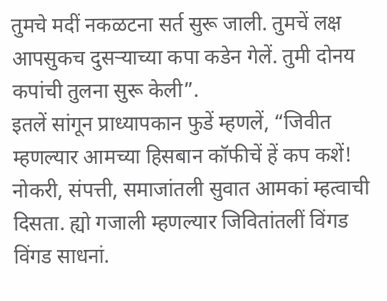तुमचे मदीं नकळटना सर्त सुरू जाली. तुमचें लक्ष आपसुकच दुसऱ्याच्या कपा कडेन गेलें. तुमी दोनय कपांची तुलना सुरू केली”.
इतलें सांगून प्राध्यापकान फुडें म्हणलें, “जिवीत म्हणल्यार आमच्या हिसबान कॉफीचें हें कप कशें! नोकरी, संपत्ती, समाजांतली सुवात आमकां म्हत्वाची दिसता. ह्यो गजाली म्हणल्यार जिवितांतलीं विंगड विंगड साधनां.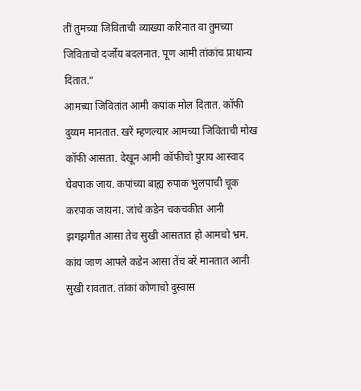तीं तुमच्या जिविताची व्याख्या करिनात वा तुमच्या जिविताचो दर्जोय बदलनात. पूण आमी तांकांच प्राधान्य दितात.”
आमच्या जिवितांत आमी कपांक मोल दितात. कॉफी दुय्यम मानतात. खरें म्हणल्यार आमच्या जिविताची मोख कॉफी आसता. देखून आमी कॉफीचो पुराय आस्वाद घेवपाक जाय. कपांच्या बाह्य रुपाक भुलपाची चूक करपाक जायना. जांचे कडेन चकचकीत आनी झगझगीत आसा तेच सुखी आसतात हो आमचो भ्रम. कांय जाण आपले कडेन आसा तेंच बरें मानतात आनी सुखी रावतात. तांकां कोणाचो दुस्वास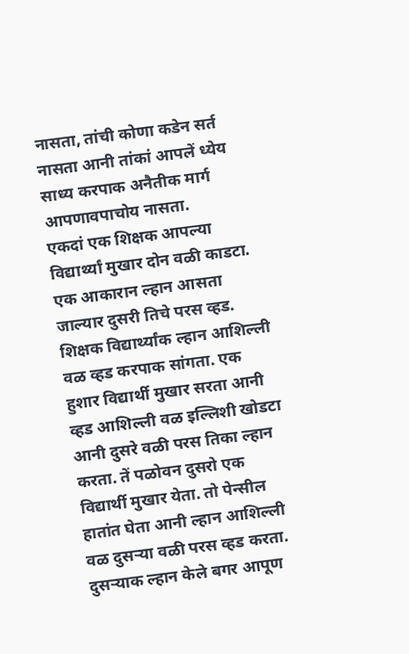नासता, तांची कोणा कडेन सर्त नासता आनी तांकां आपलें ध्येय साध्य करपाक अनैतीक मार्ग आपणावपाचोय नासता.
एकदां एक शिक्षक आपल्या विद्यार्थ्यां मुखार दोन वळी काडटा. एक आकारान ल्हान आसता जाल्यार दुसरी तिचे परस व्हड. शिक्षक विद्यार्थ्यांक ल्हान आशिल्ली वळ व्हड करपाक सांगता. एक हुशार विद्यार्थी मुखार सरता आनी व्हड आशिल्ली वळ इल्लिशी खोडटा आनी दुसरे वळी परस तिका ल्हान करता. तें पळोवन दुसरो एक विद्यार्थी मुखार येता. तो पेन्सील हातांत घेता आनी ल्हान आशिल्ली वळ दुसऱ्या वळी परस व्हड करता. दुसऱ्याक ल्हान केले बगर आपूण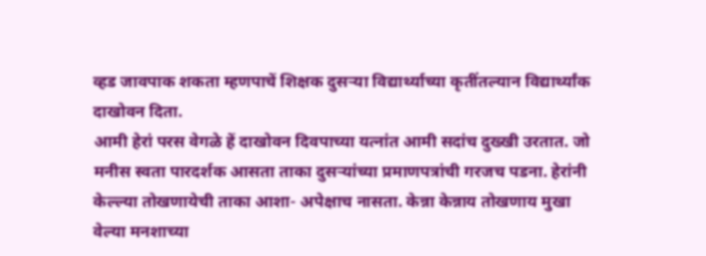व्हड जावपाक शकता म्हणपाचें शिक्षक दुसऱ्या विद्यार्थ्याच्या कृतींतल्यान विद्यार्थ्यांक दाखोवन दिता.
आमी हेरां परस वेगळे हें दाखोवन दिवपाच्या यत्नांत आमी सदांच दुख्खी उरतात. जो मनीस स्वता पारदर्शक आसता ताका दुसऱ्यांच्या प्रमाणपत्रांची गरजच पडना. हेरांनी केल्ल्या तोखणायेची ताका आशा- अपेक्षाच नासता. केन्ना केन्नाय तोखणाय मुखा वेल्या मनशाच्या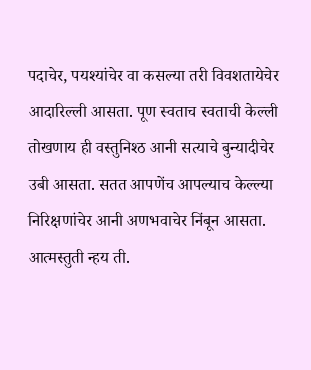पदाचेर, पयश्यांचेर वा कसल्या तरी विवशतायेचेर आदारिल्ली आसता. पूण स्वताच स्वताची केल्ली तोखणाय ही वस्तुनिश्ठ आनी सत्याचे बुन्यादीचेर उबी आसता. सतत आपणेंच आपल्याच केल्ल्या निरिक्षणांचेर आनी अणभवाचेर निंबून आसता. आत्मस्तुती न्हय ती.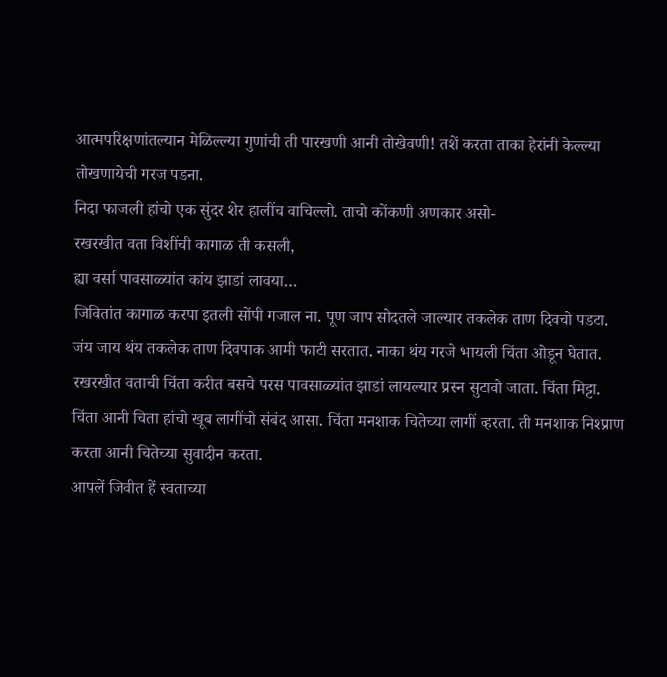आत्मपरिक्षणांतल्यान मेळिल्ल्या गुणांची ती पारखणी आनी तोखेवणी! तशें करता ताका हेरांनी केल्ल्या तोखणायेची गरज पडना.
निदा फाजली हांचो एक सुंदर शेर हालींच वाचिल्लो. ताचो कोंकणी अणकार असो-
रखरखीत वता विशींची कागाळ ती कसली,
ह्या वर्सा पावसाळ्यांत कांय झाडां लावया…
जिवितांत कागाळ करपा इतली सोंपी गजाल ना. पूण जाप सोदतले जाल्यार तकलेक ताण दिवचो पडटा. जंय जाय थंय तकलेक ताण दिवपाक आमी फाटी सरतात. नाका थंय गरजे भायली चिंता ओडून घेतात. रखरखीत वताची चिंता करीत बसचे परस पावसाळ्यांत झाडां लायल्यार प्रस्न सुटावो जाता. चिंता मिट्टा.
चिंता आनी चिता हांचो खूब लागींचो संबंद आसा. चिंता मनशाक चितेच्या लागीं व्हरता. ती मनशाक निश्प्राण करता आनी चितेच्या सुवादीन करता.
आपलें जिवीत हें स्वताच्या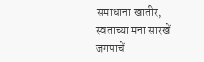समाधाना खातीर, स्वताच्या मना सारखें जगपाचें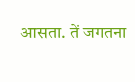आसता. तें जगतना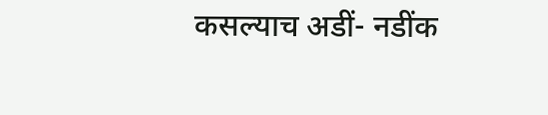कसल्याच अडीं- नडींक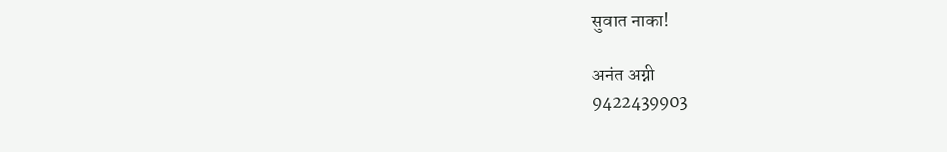सुवात नाका!

अनंत अग्नी
9422439903